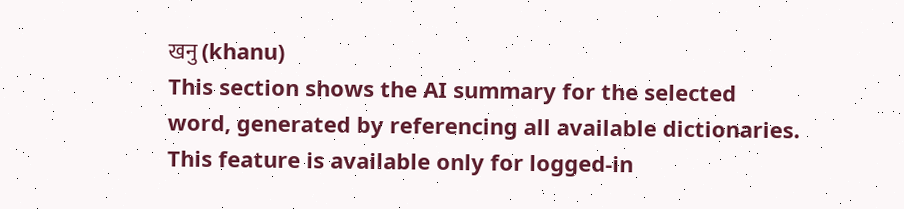खनु (khanu)
This section shows the AI summary for the selected word, generated by referencing all available dictionaries. This feature is available only for logged-in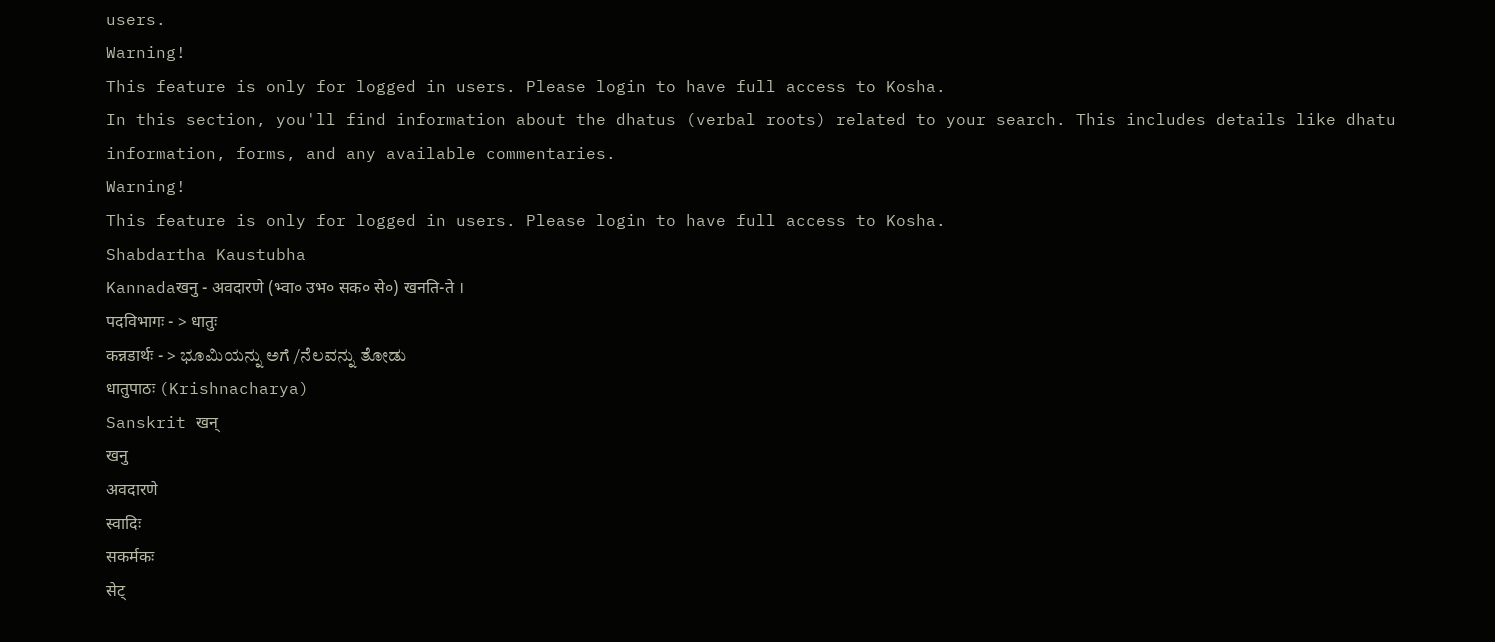users.
Warning!
This feature is only for logged in users. Please login to have full access to Kosha.
In this section, you'll find information about the dhatus (verbal roots) related to your search. This includes details like dhatu information, forms, and any available commentaries.
Warning!
This feature is only for logged in users. Please login to have full access to Kosha.
Shabdartha Kaustubha
Kannadaखनु - अवदारणे (भ्वा० उभ० सक० से०) खनति-ते ।
पदविभागः - > धातुः
कन्नडार्थः - > ಭೂಮಿಯನ್ನು ಅಗೆ /ನೆಲವನ್ನು ತೋಡು
धातुपाठः (Krishnacharya)
Sanskrit खन्
खनु
अवदारणे
स्वादिः
सकर्मकः
सेट्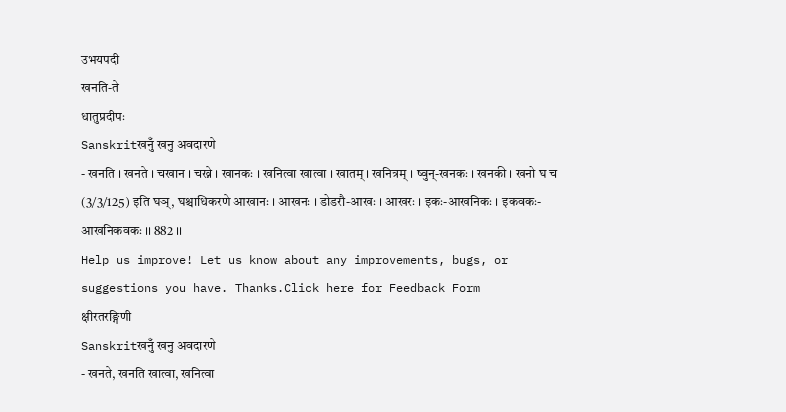उभयपदी
खनति-ते
धातुप्रदीपः
Sanskritखनुँ खनु अवदारणे
- खनति । खनते । चखान । चख्ने । खानकः । खनित्वा खात्वा । खातम् । खनित्रम् । ष्वुन्-खनकः । खनकी । खनो घ च (3/3/125) इति घञ्, घश्चाधिकरणे आखानः । आखनः । डोडरौ-आखः । आखरः । इकः-आखनिकः । इकवकः-आखनिकवकः ।। 882 ।।
Help us improve! Let us know about any improvements, bugs, or suggestions you have. Thanks.Click here for Feedback Form
क्षीरतरङ्गिणी
Sanskritखनुँ खनु अवदारणे
- खनते, खनति खात्वा, खनित्वा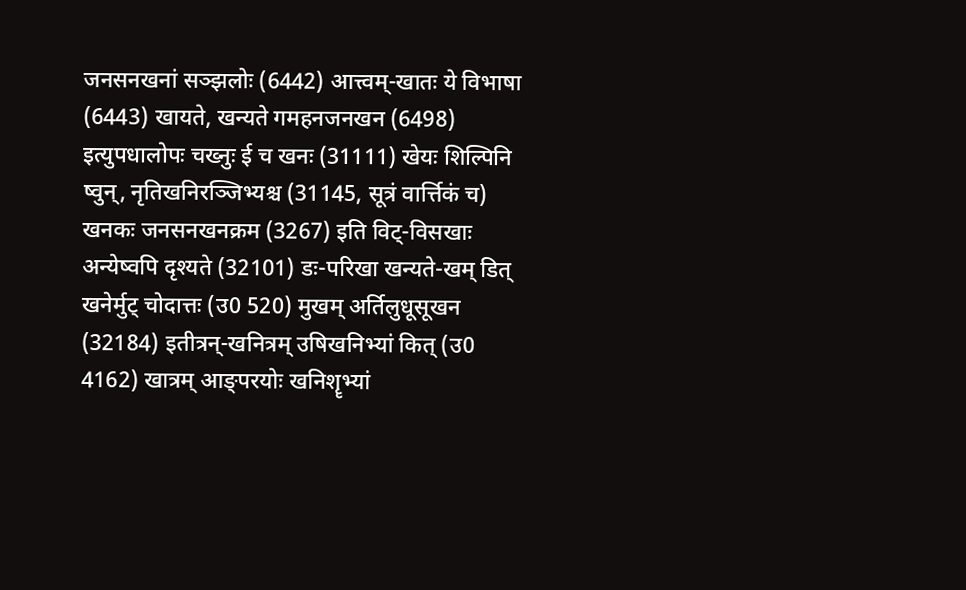जनसनखनां सञ्झलोः (6442) आत्त्वम्-खातः ये विभाषा (6443) खायते, खन्यते गमहनजनखन (6498) इत्युपधालोपः चख्नुः ई च खनः (31111) खेयः शिल्पिनि ष्वुन्, नृतिखनिरञ्जिभ्यश्च (31145, सूत्रं वार्त्तिकं च) खनकः जनसनखनक्रम (3267) इति विट्-विसखाः अन्येष्वपि दृश्यते (32101) डः-परिखा खन्यते-खम् डित् खनेर्मुट् चोदात्तः (उ0 520) मुखम् अर्तिलुधूसूखन (32184) इतीत्रन्-खनित्रम् उषिखनिभ्यां कित् (उ0 4162) खात्रम् आङ्परयोः खनिशॄभ्यां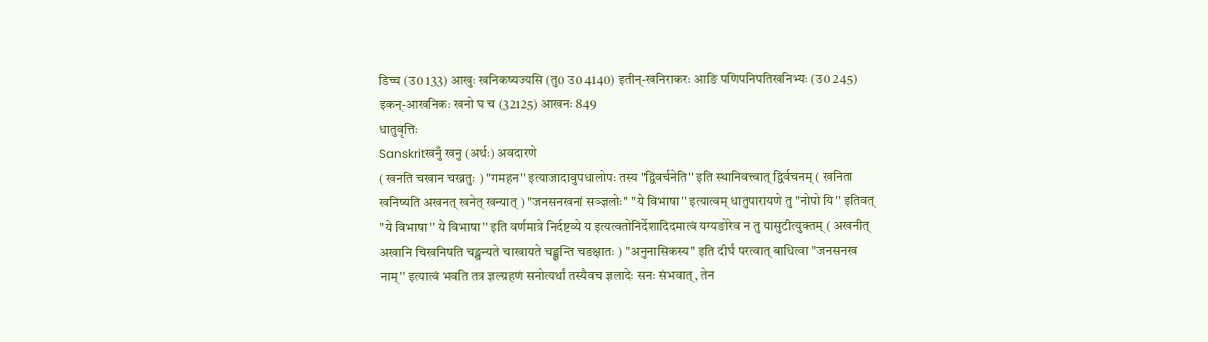डिच्च (उ0 133) आखुः खनिकष्यज्यसि (तु0 उ0 4140) इतीन्-खनिराकरः आङि पणिपनिपतिखनिभ्यः (उ0 245) इकन्-आखनिकः खनो घ च (32125) आखनः 849
धातुवृत्तिः
Sanskritखनुँ खनु (अर्थः) अवदारणे
( खनति चखान चख्नतुः ) "गमहन'' इत्याजादावुपधालोपः तस्य "द्विवर्चनेति'' इति स्थानिवत्त्वात् द्विर्वचनम् ( खनिता खनिष्यति अखनत् खनेत् खन्यात् ) "जनसनखनां सञ्ज्ञलोः'' "ये विभाषा'' इत्यात्वम् धातुपारायणे तु "नोपो यि'' इतिवत् "ये विभाषा'' ये विभाषा'' इति वर्णमात्रे निर्दष्टव्ये य इत्यत्वतोनिर्देशादिदमात्वं यग्यङोरेव न तु यासुटीत्युक्तम् ( अखनीत् अखानि चिखनिषति चङ्खन्यते चाखायते चङ्क्षन्ति चङक्षातः ) "अनुनासिकस्य'' इति दीर्घं परत्वात् बाधित्वा "जनसनख नाम्'' इत्यात्वं भवति तत्र ज्ञल्ग्रहणं सनोत्यर्थां तस्यैवच ज्ञलादेः सनः संभवात्, तेन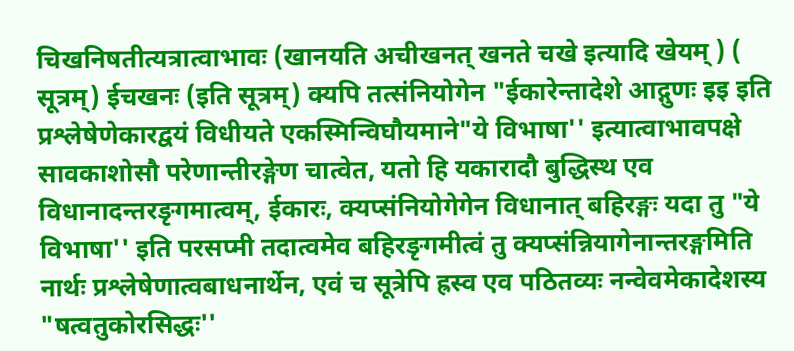चिखनिषतीत्यत्रात्वाभावः (खानयति अचीखनत् खनते चखे इत्यादि खेयम् ) ( सूत्रम्) ईचखनः (इति सूत्रम्) क्यपि तत्संनियोगेन "ईकारेन्तादेशे आद्गुणः इइ इति प्रश्लेषेणेकारद्वयं विधीयते एकस्मिन्विघौयमाने"ये विभाषा'' इत्यात्वाभावपक्षे सावकाशोसौ परेणान्तीरङ्गेण चात्वेत, यतो हि यकारादौ बुद्धिस्थ एव विधानादन्तरङृगमात्वम्, ईकारः, क्यप्संनियोगेगेन विधानात् बहिरङ्गः यदा तु "ये विभाषा'' इति परसप्मी तदात्वमेव बहिरङृगमीत्वं तु क्यप्संन्नियागेनान्तरङ्गमिति नार्थः प्रश्लेषेणात्वबाधनार्थेन, एवं च सूत्रेपि ह्रस्व एव पठितव्यः नन्वेवमेकादेशस्य "षत्वतुकोरसिद्धः''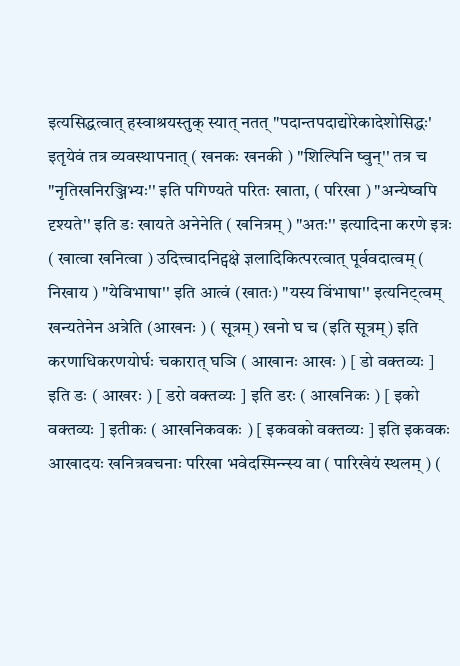इत्यसिद्धत्वात् हस्वाश्रयस्तुक् स्यात् नतत् "पदान्तपदाद्योरेकादेशोसिद्धः' इतृयेवं तत्र व्यवस्थापनात् ( खनकः खनकी ) "शिल्पिनि ष्वुन्'' तत्र च "नृतिखनिरञ्जिभ्यः'' इति पगिण्यते परितः खाता, ( परिखा ) "अन्येष्वपि दृश्यते'' इति डः खायते अनेनेति ( खनित्रम् ) "अतः'' इत्यादिना करणे इत्रः ( खात्वा खनित्वा ) उदित्त्वादनिट्पक्षे ज्ञलादिकित्परत्वात् पूर्ववदात्वम् ( निखाय ) "येविभाषा'' इति आत्वं (खातः) "यस्य विंभाषा'' इत्यनिट्त्वम् खन्यतेनेन अत्रेति (आखनः ) ( सूत्रम्) खनो घ च (इति सूत्रम्) इति करणाधिकरणयोर्घः चकारात् घञि ( आखानः आखः ) [ डो वक्तव्यः ] इति डः ( आखरः ) [ डरो वक्तव्यः ] इति डरः ( आखनिकः ) [ इको वक्तव्यः ] इतीकः ( आखनिकवकः ) [ इकवको वक्तव्यः ] इति इकवकः आखादयः खनित्रवचनाः परिखा भवेदस्मिन्न्स्य वा ( पारिखेयं स्थलम् ) (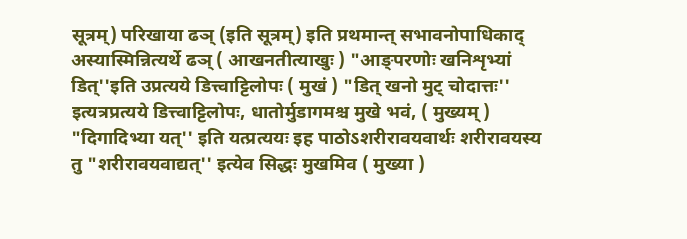सूत्रम्) परिखाया ढञ् (इति सूत्रम्) इति प्रथमान्त् सभावनोपाधिकाद् अस्यास्मिन्नित्यर्थे ढञ् ( आखनतीत्याखुः ) "आङ्परणोः खनिशृभ्यां डित्''इति उप्रत्यये डित्त्वाट्टिलोपः ( मुखं ) "डित् खनो मुट् चोदात्तः'' इत्यत्रप्रत्यये डित्त्वाट्टिलोपः, धातोर्मुडागमश्च मुखे भवं, ( मुख्यम् ) "दिगादिभ्या यत्'' इति यत्प्रत्ययः इह पाठोऽशरीरावयवार्थः शरीरावयस्य तु "शरीरावयवाद्यत्'' इत्येव सिद्धः मुखमिव ( मुख्या )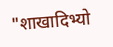"शाखादिभ्यो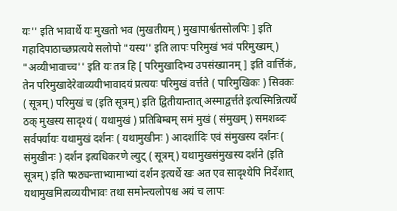यः'' इति भावार्थे यः मुखतो भव (मुखतीयम् ) मुखापार्श्वतसोलपिः ] इति गहादिपाठाच्छप्रत्यये सलोपो "यस्य'' इति लापः परिमुखं भवं परिमुख्यम् ) "अव्यीभावाच्च'' इति यः तत्र हि [ परिमुखादिभ्य उपसंख्यानम् ] इति वार्त्तिकं, तेन परिमुखादेरेवाव्ययीभावादयं प्रत्ययः परिमुखं वर्त्तते ( पारिमुखिकः ) सिवकः ( सूत्रम्) परिमुखं च (इति सूत्रम्) इति द्वितीयान्तात् अस्माद्वर्त्तते इत्यस्मिन्नित्यर्थे ठक् मुखस्य सादृश्यं ( यथामुखं ) प्रतिबिम्बम् समं मुखं ( संमुखम् ) समशब्दः सर्वपर्यायः यथामुखं दर्शनः ( यथामुखीनः ) आदर्शादिः एवं संमुखस्य दर्शनः ( संमुखीनः ) दर्शन इत्यधिकरणे ल्युट् ( सूत्रम्) यथामुखसंमुखस्य दर्शने (इति सूत्रम्) इति षश्ठ्यन्त्ताभ्यामाभ्यां दर्शन इत्यर्थे खः अत एव सादृश्येपि निर्देशात् यथामुखमित्यव्ययीभावः तथा समोन्त्यलोपश्च अयं च लापः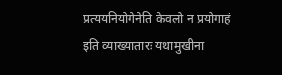प्रत्ययनियोगेनेति केवलो न प्रयोगाहं इति व्याख्यातारः यथामुखीना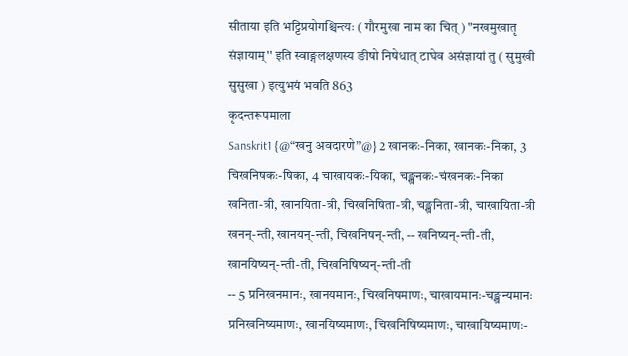सीताया इति भट्टिप्रयोगश्चिन्त्यः ( गौरमुखा नाम का चित् ) "नखमुखातृ संज्ञायाम्'' इति स्वाङ्गलक्षणस्य ङीषो निषेधात् टाघेव असंज्ञायां तु ( सुमुखी सुसुखा ) इत्युभयं भवति 863
कृदन्तरूपमाला
Sanskrit1 {@“खनु अवदारणे”@} 2 खानकः-निका, खानकः-निका, 3 चिखनिषकः-षिका, 4 चाखायकः-यिका, चङ्खनकः-चंखनकः-निका
खनिता-त्री, खानयिता-त्री, चिखनिषिता-त्री, चङ्खनिता-त्री, चाखायिता-त्री
खनन्-न्ती, खानयन्-न्ती, चिखनिषन्-न्ती, -- खनिष्यन्-न्ती-ती, खानयिष्यन्-न्ती-ती, चिखनिषिष्यन्-न्ती-ती
-- 5 प्रनिखनमानः, खानयमानः, चिखनिषमाणः, चाखायमानः-चङ्खन्यमानः
प्रनिखनिष्यमाणः, खानयिष्यमाणः, चिखनिषिष्यमाणः, चाखायिष्यमाणः-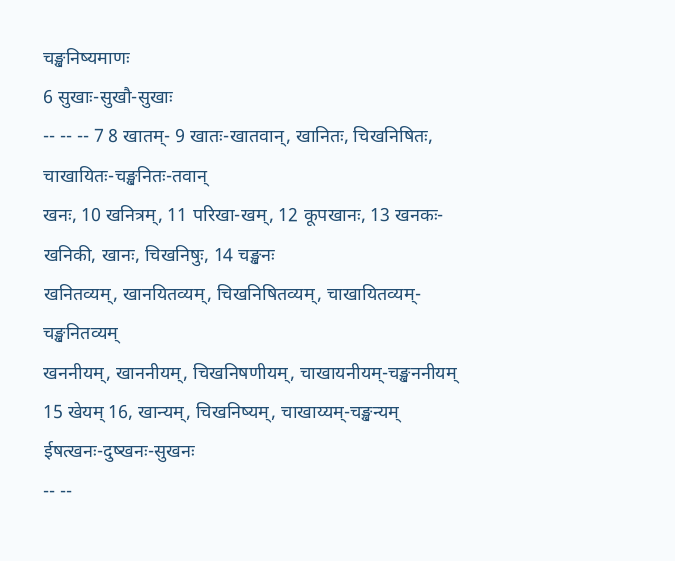चङ्खनिष्यमाणः
6 सुखाः-सुखौ-सुखाः
-- -- -- 7 8 खातम्- 9 खातः-खातवान्, खानितः, चिखनिषितः, चाखायितः-चङ्खनितः-तवान्
खनः, 10 खनित्रम्, 11 परिखा-खम्, 12 कूपखानः, 13 खनकः-खनिकी, खानः, चिखनिषुः, 14 चङ्खनः
खनितव्यम्, खानयितव्यम्, चिखनिषितव्यम्, चाखायितव्यम्-चङ्खनितव्यम्
खननीयम्, खाननीयम्, चिखनिषणीयम्, चाखायनीयम्-चङ्खननीयम्
15 खेयम् 16, खान्यम्, चिखनिष्यम्, चाखाय्यम्-चङ्खन्यम्
ईषत्खनः-दुष्खनः-सुखनः
-- --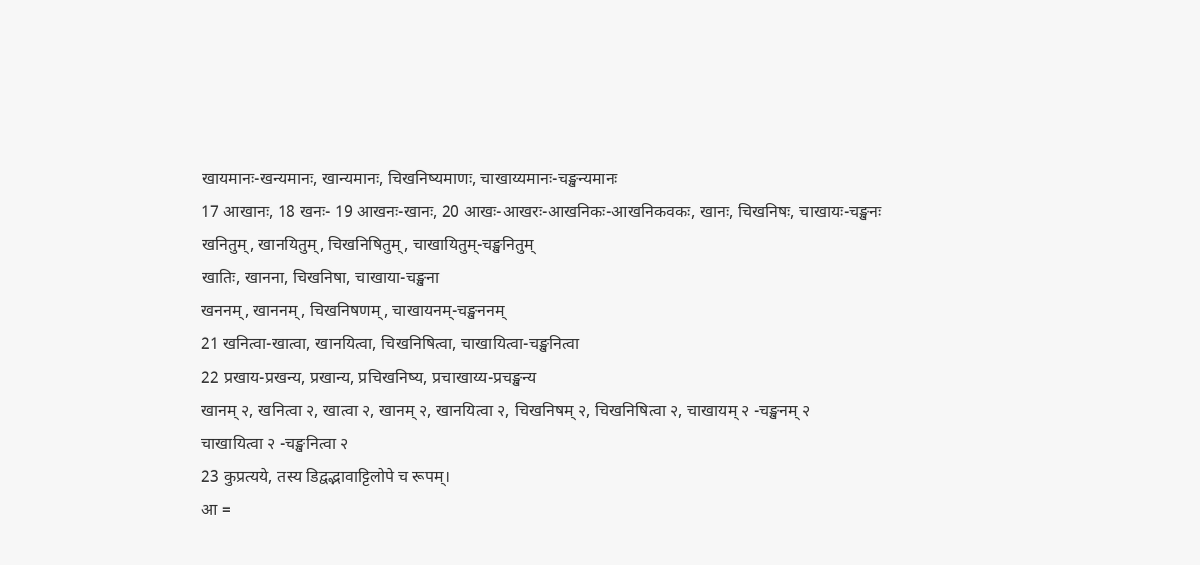खायमानः-खन्यमानः, खान्यमानः, चिखनिष्यमाणः, चाखाय्यमानः-चङ्खन्यमानः
17 आखानः, 18 खनः- 19 आखनः-खानः, 20 आखः-आखरः-आखनिकः-आखनिकवकः, खानः, चिखनिषः, चाखायः-चङ्खनः
खनितुम्, खानयितुम्, चिखनिषितुम्, चाखायितुम्-चङ्खनितुम्
खातिः, खानना, चिखनिषा, चाखाया-चङ्खना
खननम्, खाननम्, चिखनिषणम्, चाखायनम्-चङ्खननम्
21 खनित्वा-खात्वा, खानयित्वा, चिखनिषित्वा, चाखायित्वा-चङ्खनित्वा
22 प्रखाय-प्रखन्य, प्रखान्य, प्रचिखनिष्य, प्रचाखाय्य-प्रचङ्खन्य
खानम् २, खनित्वा २, खात्वा २, खानम् २, खानयित्वा २, चिखनिषम् २, चिखनिषित्वा २, चाखायम् २ -चङ्खनम् २
चाखायित्वा २ -चङ्खनित्वा २
23 कुप्रत्यये, तस्य डिद्वद्भावाट्टिलोपे च रूपम्।
आ =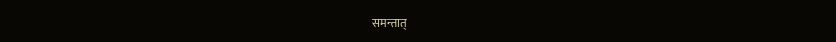समन्तात्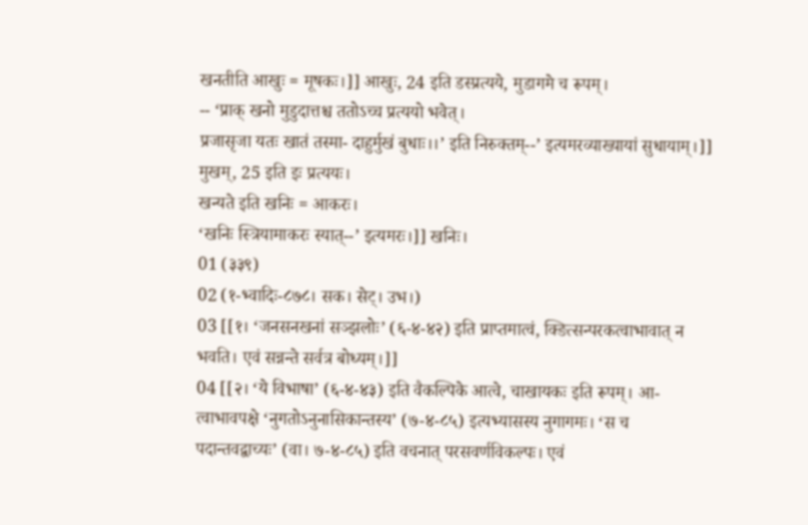खनतीति आखुः = मूषकः।]] आखुः, 24 इति डस्प्रत्यये, मुडागमे च रूपम्।
-- ‘प्राक् खनो मुडुदात्तश्च ततोऽच्च प्रत्ययो भवेत्।
प्रजासृजा यतः खातं तस्मा- दाहुर्मुखं बुधाः।।’ इति निरुक्तम्--’ इत्यमरव्याख्यायां सुधायाम्।]] मुखम्, 25 इति इः प्रत्ययः।
खन्यते इति खनिः = आकरः।
‘खनिः स्त्रियामाकरः स्यात्--’ इत्यमरः।]] खनिः।
01 (३३९)
02 (१-भ्वादिः-८७८। सक। सेट्। उभ।)
03 [[१। ‘जनसनखनां सञ्झलोः’ (६-४-४२) इति प्राप्तमात्वं, क्ङित्सन्परकत्वाभावात् न भवति। एवं सन्नन्ते सर्वत्र बोध्यम्।]]
04 [[२। ‘ये विभाषा’ (६-४-४३) इति वैकल्पिके आत्वे, चाखायकः इति रूपम्। आ- त्वाभावपक्षे ‘नुगतोऽनुनासिकान्तस्य’ (७-४-८५) इत्यभ्यासस्य नुगागमः। ‘स च पदान्तवद्वाच्यः’ (वा। ७-४-८५) इति वचनात् परसवर्णविकल्पः। एवं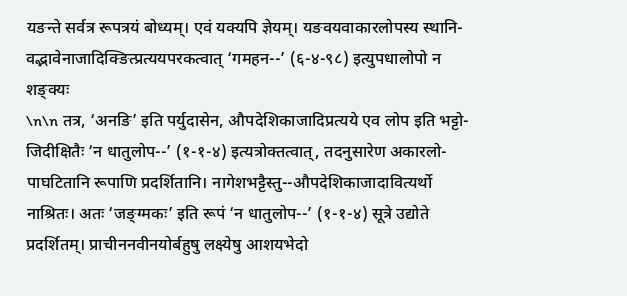यङन्ते सर्वत्र रूपत्रयं बोध्यम्। एवं यक्यपि ज्ञेयम्। यङवयवाकारलोपस्य स्थानि- वद्भावेनाजादिक्ङित्प्रत्ययपरकत्वात् ‘गमहन--’ (६-४-९८) इत्युपधालोपो न शङ्क्यः
\n\n तत्र, ‘अनङि’ इति पर्युदासेन, औपदेशिकाजादिप्रत्यये एव लोप इति भट्टो- जिदीक्षितैः ‘न धातुलोप--’ (१-१-४) इत्यत्रोक्तत्वात्, तदनुसारेण अकारलो- पाघटितानि रूपाणि प्रदर्शितानि। नागेशभट्टैस्तु--औपदेशिकाजादावित्यर्थो नाश्रितः। अतः ‘जङ्ग्मकः’ इति रूपं ‘न धातुलोप--’ (१-१-४) सूत्रे उद्योते प्रदर्शितम्। प्राचीननवीनयोर्बहुषु लक्ष्येषु आशयभेदो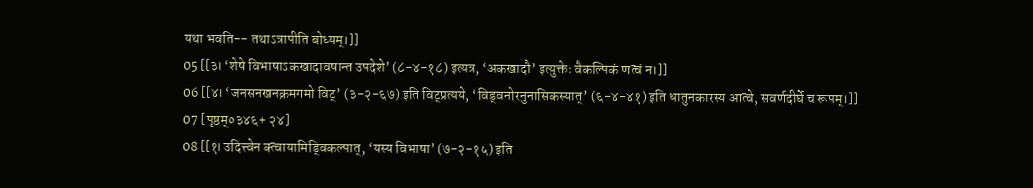यथा भवति-- तथाऽत्रापीति बोध्यम्।]]
05 [[३। ‘शेषे विभाषाऽकखादावषान्त उपदेशे’ (८-४-१८) इत्यत्र, ‘अकखादौ’ इत्युक्तेः वैकल्पिकं णत्वं न।]]
06 [[४। ‘जनसनखनक्रमगमो विट्’ (३-२-६७) इति विट्प्रत्यये, ‘विड्वनोरनुनासिकस्यात्’ (६-४-४१) इति धातुनकारस्य आत्वे, सवर्णदीर्घे च रूपम्।]]
07 [पृष्ठम्०३४६+ २४]
08 [[१। उदित्त्वेन क्त्वायामिड्विकल्पात्, ‘यस्य विभाषा’ (७-२-१५) इति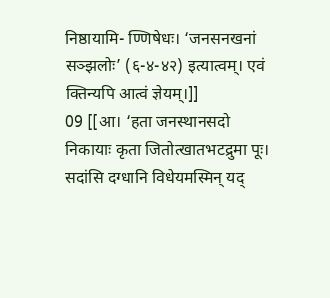निष्ठायामि- ण्णिषेधः। ‘जनसनखनां सञ्झलोः’ (६-४-४२) इत्यात्वम्। एवं क्तिन्यपि आत्वं ज्ञेयम्।]]
09 [[आ। ‘हता जनस्थानसदो निकायाः कृता जितोत्खातभटद्रुमा पूः। सदांसि दग्धानि विधेयमस्मिन् यद्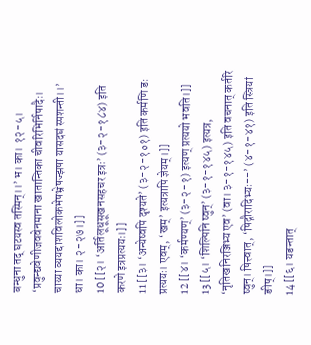बन्धुना तद् घटयस्व तस्मिन्।।’ भ। का। १२-५। ‘प्रवुन्द्यवेणीजववेनमाना खातान्तिका चीवरिभिर्निषादैः। चाय्या व्ययद्दाशविलोकभेषभ्रेषज्झषा यासदघं स्पशन्ती।।’ धा। का। २-२७।]]
10 [[२। ‘अर्तिलूधूसूखनसहचर इत्रः’ (३-२-१८४) इति करणे इत्रप्रत्ययः।]]
11 [[३। ‘अन्येष्वपि दृश्यते’ (३-२-१०१) इति कर्मणि डः प्रत्ययः। एवम्, ‘खम्’ इत्यत्रापि ज्ञेयम्।]]
12 [[४। ‘कर्मण्यण्’ (३-२-१) इत्यण् प्रत्ययो भवति।]]
13 [[५। ‘शिल्पिनि ष्वुन्’ (३-१-१४५) इत्यत्र, ‘नृतिखनिरञ्जिभ्य एव’ (वा। ३-१-१४५) इति वचनात् कर्तरि ष्वुन्। षित्त्वात्, ‘षिद्गौरादिभ्यः--’ (४-१-४१) इति स्त्रियां ङीष्।]]
14 [[६। यङन्तात्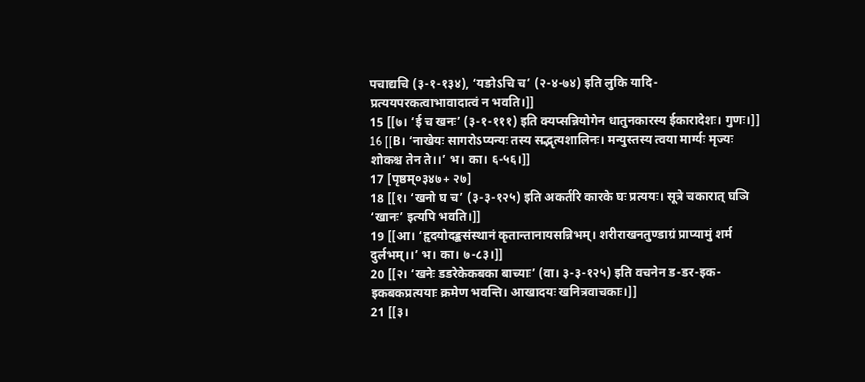पचाद्यचि (३-१-१३४), ‘यङोऽचि च’ (२-४-७४) इति लुकि यादि- प्रत्ययपरकत्वाभावादात्वं न भवति।]]
15 [[७। ‘ई च खनः’ (३-१-१११) इति क्यप्सन्नियोगेन धातुनकारस्य ईकारादेशः। गुणः।]]
16 [[B। ‘नाखेयः सागरोऽप्यन्यः तस्य सद्भृत्यशालिनः। मन्युस्तस्य त्वया मार्ग्यः मृज्यः शोकश्च तेन ते।।’ भ। का। ६-५६।]]
17 [पृष्ठम्०३४७+ २७]
18 [[१। ‘खनो घ च’ (३-३-१२५) इति अकर्तरि कारके घः प्रत्ययः। सूत्रे चकारात् घञि ‘खानः’ इत्यपि भवति।]]
19 [[आ। ‘हृदयोदङ्कसंस्थानं कृतान्तानायसन्निभम्। शरीराखनतुण्डाग्रं प्राप्यामुं शर्म दुर्लभम्।।’ भ। का। ७-८३।]]
20 [[२। ‘खनेः डडरेकेकबका बाच्याः’ (वा। ३-३-१२५) इति वचनेन ड-डर-इक- इकबकप्रत्ययाः क्रमेण भवन्ति। आखादयः खनित्रवाचकाः।]]
21 [[३।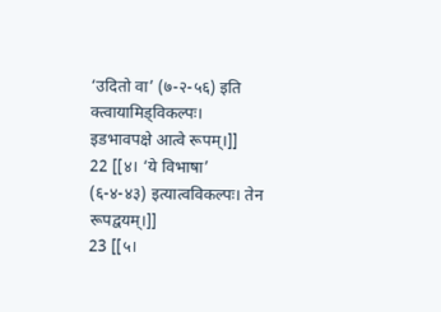‘उदितो वा’ (७-२-५६) इति क्त्वायामिड्विकल्पः। इडभावपक्षे आत्वे रूपम्।]]
22 [[४। ‘ये विभाषा’ (६-४-४३) इत्यात्वविकल्पः। तेन रूपद्वयम्।]]
23 [[५।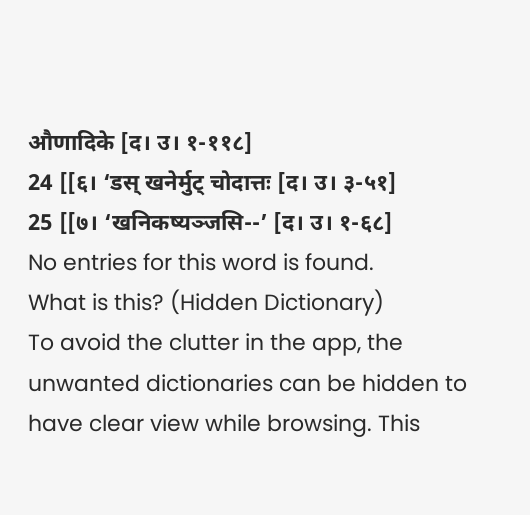औणादिके [द। उ। १-११८]
24 [[६। ‘डस् खनेर्मुट् चोदात्तः [द। उ। ३-५१]
25 [[७। ‘खनिकष्यञ्जसि--’ [द। उ। १-६८]
No entries for this word is found.
What is this? (Hidden Dictionary)
To avoid the clutter in the app, the unwanted dictionaries can be hidden to have clear view while browsing. This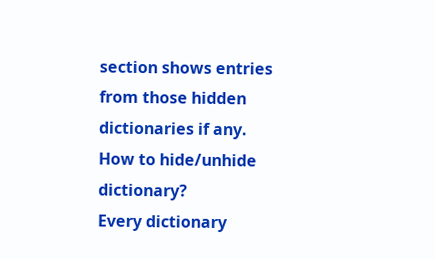section shows entries from those hidden dictionaries if any.
How to hide/unhide dictionary?
Every dictionary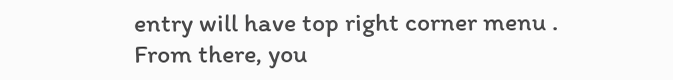entry will have top right corner menu . From there, you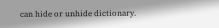can hide or unhide dictionary.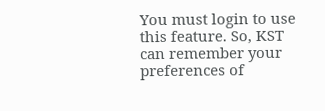You must login to use this feature. So, KST can remember your preferences of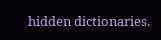hidden dictionaries.